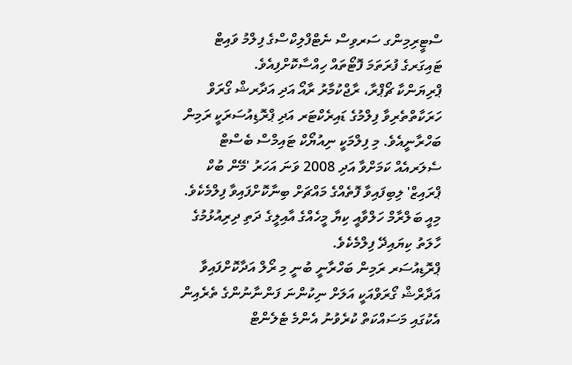ސްޓީރިމިންގ ސަރވިސް ނެޓްފްލިކްސްގެ ފިލްމު ވައިޓް ޓައިގަރގެ ފުރަތަމަ ފޮޓޯތައް ހިއްސާކޮށްފިއެވެ.
ޕްރިޔަންކާ ޗޯޕްރާ، ރާޖްކުމާރު ރާއޯ އަދި އަދާރޝް ގޯރަވް ހަރަކާތްތެރިވާ ފިލްމުގެ ޑައިރެކްޓަރ އަދި ޕްރޮޑިއުސަރަކީ ރަމިން ބަހްރާނީއެވެ. މި ފިލްމަކީ ނިއުޔޯކް ޓައިމްސް ބެސްޓް ސެލަރއެއް ކަމަށްވާ އަދި 2008 ވަނަ އަހަރު 'މޭން ބުކް ޕްރައިޒް' ލިބިފައިވާ ފޮތެއްގެ މައްޗަށް ބިނާކޮށްފައިވާ ފިލްމެކެވެ.
މިއީ ބަލްރާމް ހަލްވާއީ ކިޔާ މީހެއްގެ އާއިލީގެ ދަތި ދިރިއުޅުމުގެ ހާލަތު ކިޔައިދޭ ފިލްމެކެވެ.
ޕްރޮޑިއުސަރ ރަމިން ބަހްރާނީ ބުނީ މި ރޯލް އަދާކޮށްފައިވާ އަދާރްޝް ގޯރަވްއަކީ އަލަށް ނިކުންނަ ފަންނާނުންގެ ތެރެއިން އެކުގައި މަސައްކަތް ކުރެވުނު އެންމެ ޓެލެންޓް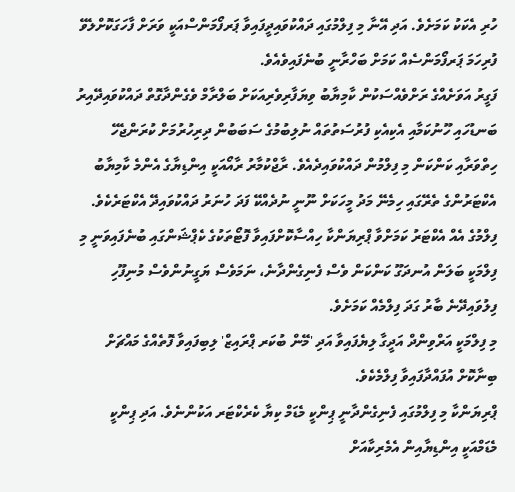ހުރި އެކަކު ކަމަށެވެ. އަދި އޭނާ މި ފިލްމުގައި ދައްކުވައިދީފައިވާ ޕަރފޯމަންސްއަކީ ވަރަށް ފާހަގަކޮށްލެވޭ ފުރިހަމަ ޕަރފޯމަންސެއް ކަމަށް ބަހްރާނީ ބުނެފައިވެއެވެ.
ފަގީރު އަވަށެއްގެ ރަށްވެއްސަކުން ކާމިޔާބު ވިޔަފާރިވެރިއަކަށް ބަލްރާމް ވެގެންދާގޮތް ދައްކުވައިދޭއިރު ބަނޑުހައި ހޫނުކަމާއި އެކިއެކި ފުރުސަތުތައް ނުލިބުމުގެ ސަބަބުން ދިރިހުރުމަށް ކުރަންޖެހޭ ހިތްވަރާއި ކަންކަން މި ފިލްމުން ދައްކުވައިދެއެވެ. ރާޖްކުމާރު ރާއޯއަކީ އިންޑިޔާގެ އެންމެ ކާމިޔާބު އެކްޓަރުންގެ ތެރޭގައި ހިމެނޭ މަދު މީހަކަށް ނޫނީ ނުދެއްކޭ ފަދަ ހުނަރު ދައްކުވައިދޭ އެކްޓަރެކެވެ.
ފިލްމުގެ އެއް އެކްޓަރު ކަމަށްވާ ޕްރިޔަންކާ ހިއްސާކޮށްފައިވާ ފޮޓޯތަކުގެ ކެޕްޝަންގައި ބުނެފައިވަނީ މި ފިލްމަކީ ބަލަން އުނދަގޫ ކަންކަން ވެސް ފެނިގެންދާނެ، ނަމަވެސް ޔަގީނުންވެސް މުނިފޫހި ފިލުވައިދޭނެ ބާރު ގަދަ ފިލްމެއް ކަމަށެވެ.
މި ފިލްމަކީ އަރްވިންދް އަދީގާ ލިޔެފައިވާ އަދި 'މޭން ބުކަރ ޕްރައިޒް' ލިބިފައިވާ ފޮތެއްގެ މައްޗަށް ބިނާކޮށް އުފައްދާފައިވާ ފިލްމެކެވެ.
ޕްރިޔަންކާ މި ފިލްމުގައި ފެނިގެންދާނީ ޕިންކީ މެޑަމް ކިޔާ ކެރެކްޓަރ އަކުންނެވެ. އަދި ޕިންކީ މެޑަމްއަކީ އިންޑިޔާއިން އެމެރިކާއަށް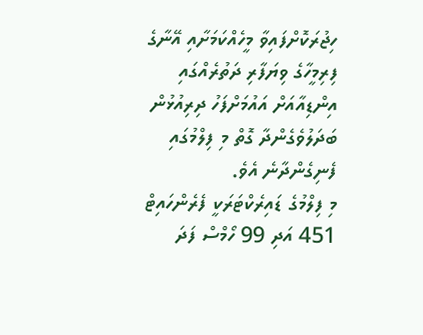ހިޖުރަކޮށްފައިވާ މީހެއްކަމަށާއި އޭނާގެ ފިރިމީހާގެ ވިޔަފާރި ދަތުރެއްގައި އިންޑިއާއަށް އައުމަށްފަހު ދިރިއުޅުން ބަދަލުވެގެންދާ ގޮތް މި ފިލްމުގައި ފެނިގެންދާނެ އެވެ.
މި ފިލްމުގެ ޑައިރެކްޓަރަކީ ފެރެންހައިޓް 451 އަދި 99 ހޯމްސް ފަދަ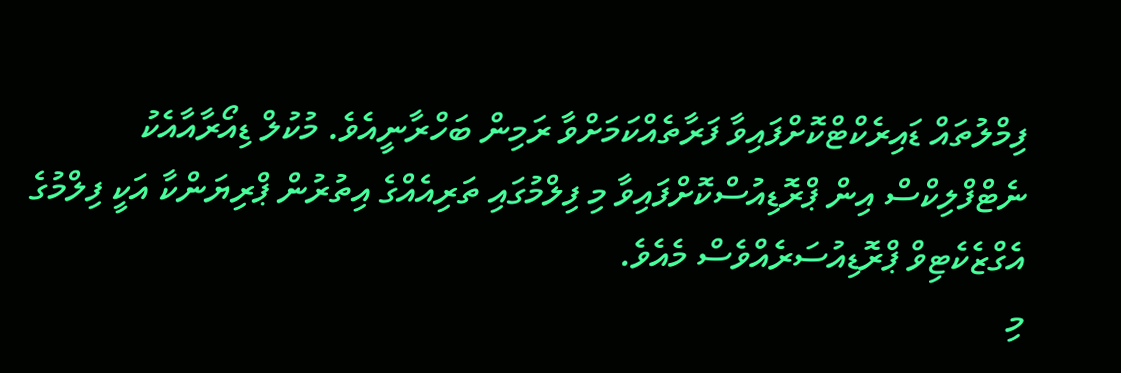ފިމްލުތައް ޑައިރެކްޓްކޮށްފައިވާ ފަރާތެއްކަމަށްވާ ރަމިން ބަހްރާނީއެވެ. މުކުލް ޑިއޯރާއާއެކު ނެޓްފްލިކްސް އިން ޕްރޮޑިއުސްކޮށްފައިވާ މި ފިލްމުގައި ތަރިއެއްގެ އިތުރުން ޕްރިޔަންކާ އަކީ ފިލްމުގެ އެގްޒެކެޓިވް ޕްރޮޑިއުސަރެއްވެސް މެއެވެ.
މި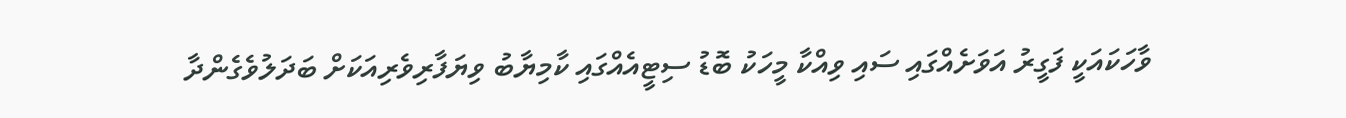ވާހަކައަކީ ފަގީރު އަވަށެއްގައި ސައި ވިއްކާ މީހަކު ބޮޑު ސިޓީއެއްގައި ކާމިޔާބު ވިޔަފާރިވެރިއަކަށް ބަދަލުވެގެންދާ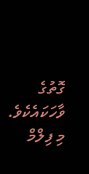ގޮތުގެ ވާހަކައެކެވެ.
މި ފިލްމް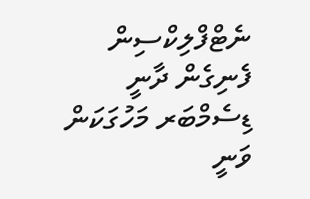ނެޓްފްލިކްސިން ފެނިގެން ދާނީ ޑިސެމްބަރ މަހުގަކަން ވަނީ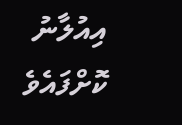އިއުލާނު ކޮށްފައެވެ